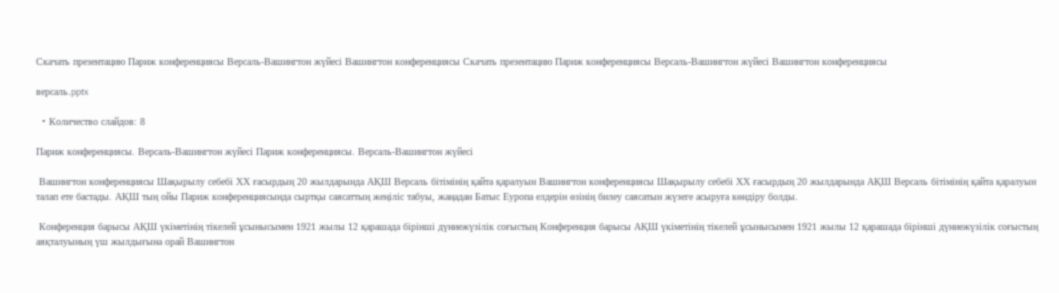Скачать презентацию Париж конференциясы Версаль-Вашингтон жүйесі Вашингтон конференциясы Скачать презентацию Париж конференциясы Версаль-Вашингтон жүйесі Вашингтон конференциясы

версаль.pptx

  • Количество слайдов: 8

Париж конференциясы. Версаль-Вашингтон жүйесі Париж конференциясы. Версаль-Вашингтон жүйесі

 Вашингтон конференциясы Шақырылу себебі ХХ ғасырдың 20 жылдарында АҚШ Версаль бітімінің қайта қаралуын Вашингтон конференциясы Шақырылу себебі ХХ ғасырдың 20 жылдарында АҚШ Версаль бітімінің қайта қаралуын талап ете бастады. АҚШ тың ойы Париж конференциясында сыртқы саясаттың жеңіліс табуы, жаңадан Батыс Еуропа елдерін өзінің билеу саясатын жүзеге асыруға көндіру болды.

 Конференция барысы АҚШ үкіметінің тікелей ұсынысымен 1921 жылы 12 қарашада бірінші дүниежүзілік соғыстың Конференция барысы АҚШ үкіметінің тікелей ұсынысымен 1921 жылы 12 қарашада бірінші дүниежүзілік соғыстың аяқталуының үш жылдығына орай Вашингтон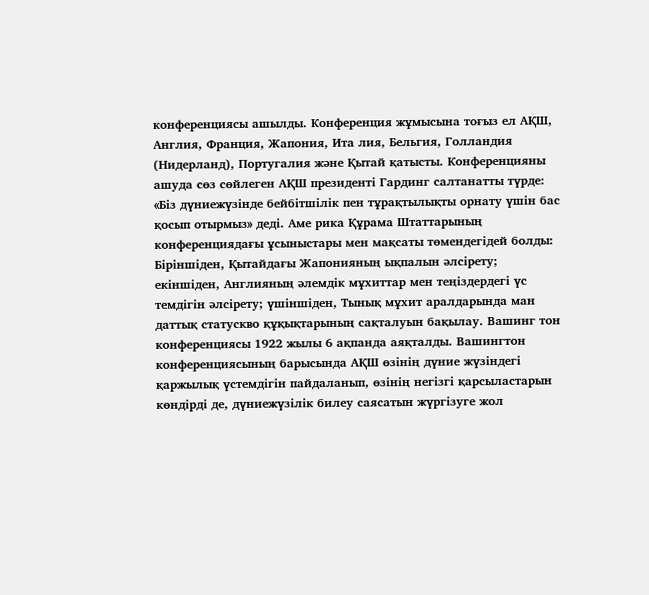конференциясы ашылды. Конференция жұмысына тоғыз ел АҚШ, Англия, Франция, Жапония, Ита лия, Бельгия, Голландия (Нидерланд), Португалия және Қытай қатысты. Конференцияны ашуда сөз сөйлеген АҚШ президенті Гардинг салтанатты түрде: «Біз дүниежүзінде бейбітшілік пен тұрақтылықты орнату үшін бас қосып отырмыз» деді. Аме рика Құрама Штаттарының конференциядағы ұсыныстары мен мақсаты төмендегідей болды: Біріншіден, Қытайдағы Жапонияның ықпалын әлсірету; екіншіден, Англияның әлемдік мұхиттар мен теңіздердегі үс темдігін әлсірету; үшіншіден, Тынық мұхит аралдарында ман даттық статускво құқықтарының сақталуын бақылау. Вашинг тон конференциясы 1922 жылы 6 ақпанда аяқталды. Вашингтон конференциясының барысында АҚШ өзінің дүние жүзіндегі қаржылық үстемдігін пайдаланып, өзінің негізгі қарсыластарын көндірді де, дүниежүзілік билеу саясатын жүргізуге жол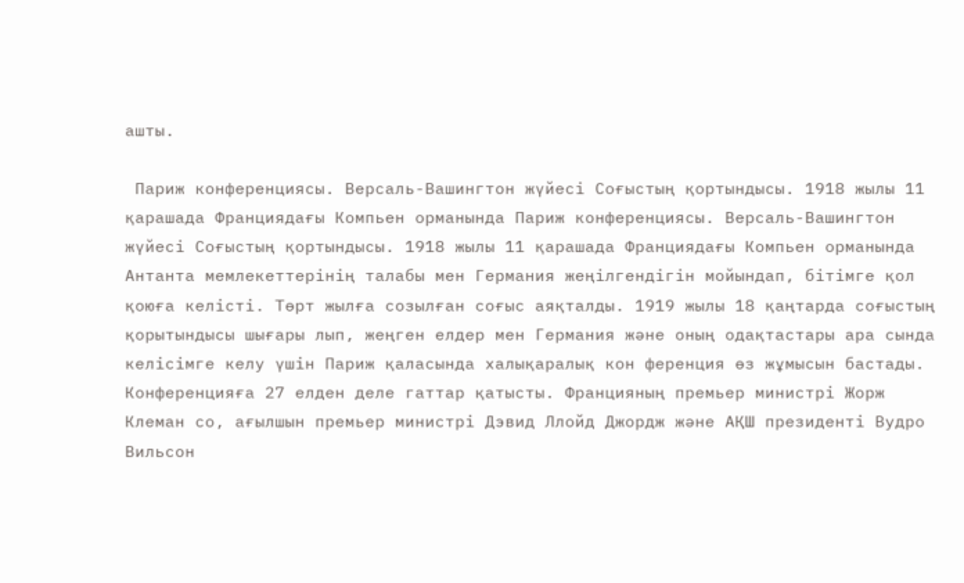ашты.

 Париж конференциясы. Версаль-Вашингтон жүйесі Соғыстың қортындысы. 1918 жылы 11 қарашада Франциядағы Компьен орманында Париж конференциясы. Версаль-Вашингтон жүйесі Соғыстың қортындысы. 1918 жылы 11 қарашада Франциядағы Компьен орманында Антанта мемлекеттерінің талабы мен Германия жеңілгендігін мойындап, бітімге қол қоюға келісті. Төрт жылға созылған соғыс аяқталды. 1919 жылы 18 қаңтарда соғыстың қорытындысы шығары лып, жеңген елдер мен Германия және оның одақтастары ара сында келісімге келу үшін Париж қаласында халықаралық кон ференция өз жұмысын бастады. Конференцияға 27 елден деле гаттар қатысты. Францияның премьер министрі Жорж Клеман со, ағылшын премьер министрі Дэвид Ллойд Джордж және АҚШ президенті Вудро Вильсон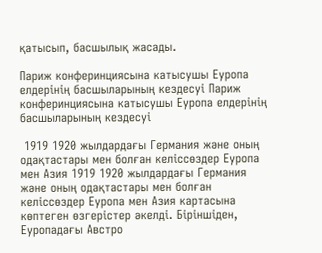қатысып, басшылық жасады.

Париж конферинциясына катысушы Еуропа елдерінің басшыларының кездесуі Париж конферинциясына катысушы Еуропа елдерінің басшыларының кездесуі

 1919 1920 жылдардағы Германия және оның одақтастары мен болған келіссөздер Еуропа мен Азия 1919 1920 жылдардағы Германия және оның одақтастары мен болған келіссөздер Еуропа мен Азия картасына көптеген өзгерістер әкелді. Біріншіден, Еуропадағы Австро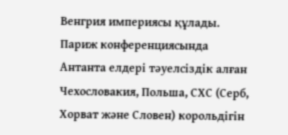Венгрия империясы құлады. Париж конференциясында Антанта елдері тәуелсіздік алған Чехословакия, Польша, СХС (Серб, Хорват және Словен) корольдігін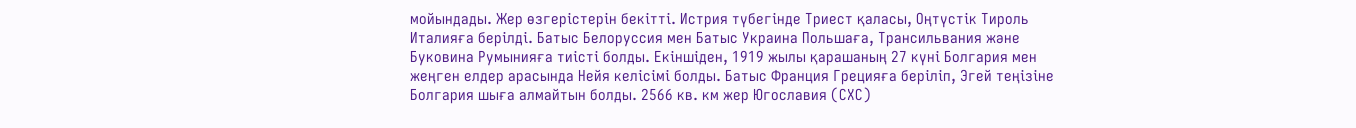мойындады. Жер өзгерістерін бекітті. Истрия түбегінде Триест қаласы, Оңтүстік Тироль Италияға берілді. Батыс Белоруссия мен Батыс Украина Польшаға, Трансильвания және Буковина Румынияға тиісті болды. Екіншіден, 1919 жылы қарашаның 27 күні Болгария мен жеңген елдер арасында Нейя келісімі болды. Батыс Франция Грецияға беріліп, Эгей теңізіне Болгария шыға алмайтын болды. 2566 кв. км жер Югославия (СХС)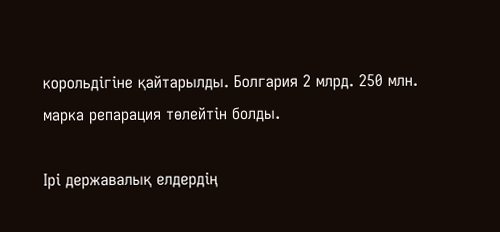корольдігіне қайтарылды. Болгария 2 млрд. 250 млн. марка репарация төлейтін болды.

Ірі державалық елдердің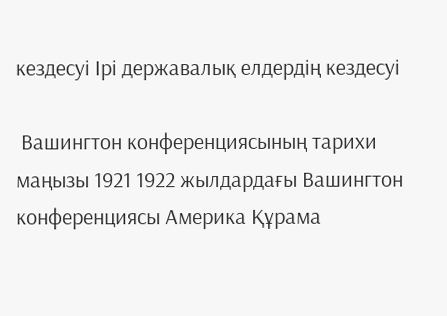кездесуі Ірі державалық елдердің кездесуі

 Вашингтон конференциясының тарихи маңызы 1921 1922 жылдардағы Вашингтон конференциясы Америка Құрама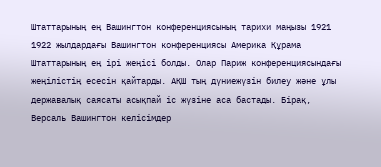Штаттарының ең Вашингтон конференциясының тарихи маңызы 1921 1922 жылдардағы Вашингтон конференциясы Америка Құрама Штаттарының ең ірі жеңісі болды. Олар Париж конференциясындағы жеңілістің есесін қайтарды. АҚШ тың дүниежүзін билеу және ұлы державалық саясаты асықпай іс жүзіне аса бастады. Бірақ, Версаль Вашингтон келісімдер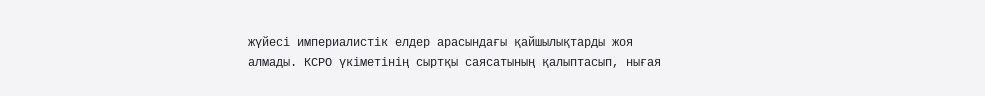жүйесі империалистік елдер арасындағы қайшылықтарды жоя алмады. КСРО үкіметінің сыртқы саясатының қалыптасып, нығая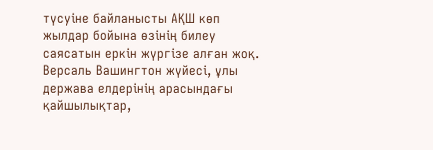түсуіне байланысты АҚШ көп жылдар бойына өзінің билеу саясатын еркін жүргізе алған жоқ. Версаль Вашингтон жүйесі, ұлы держава елдерінің арасындағы қайшылықтар,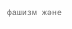фашизм және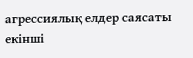агрессиялық елдер саясаты екінші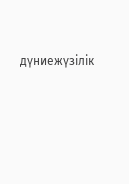дүниежүзілік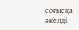соғысқа әкелді